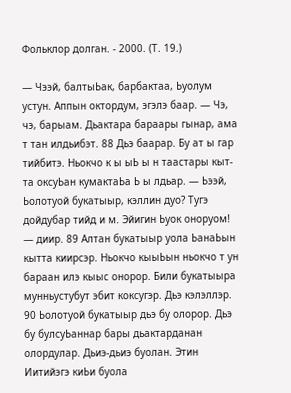Фольклор долган. - 2000. (Т. 19.)

— Чээй, балтыЬак, барбактаа, Ьуолум устун. Аппын октордум, эгэлэ баар. — Чэ, чэ, барыам. Дьактара бараары гынар, ама т тан илдьибэт. 88 Дьэ баарар. Бу ат ы гар тийбитэ. Ньокчо к ы ыЬ ы н таастары кыт- та оксуЬан кумактаЬа Ь ы лдьар. — Ьээй, Ьолотуой букатыыр, кэллин дуо? Тугэ дойдубар тийд и м. Эйигин Ьуок оноруом! — диир. 89 Алтан букатыыр уола ЬанаЬын кытта киирсэр. Ньокчо кыыЬын ньокчо т ун бараан илэ кыыс онорор. Били букатыыра мунньустубут эбит коксугэр. Дьэ кэлэллэр. 90 Ьолотуой букатыыр дьэ бу олорор. Дьэ бу булсуЬаннар бары дьактарданан олордулар. Дьиэ-дьиэ буолан. Этин Иитийэгэ киЬи буола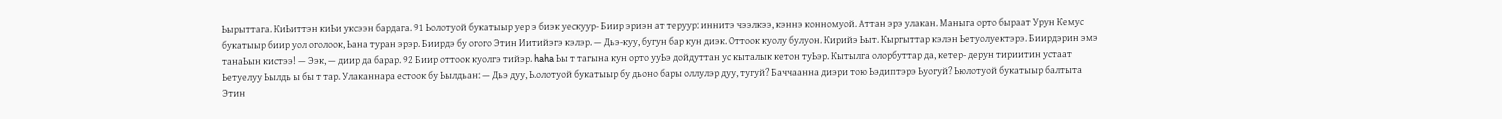Ьырыттага. КиЬиттэн киЬи уксээн бардага. 91 Ьолотуой букатыыр уер э биэк уескуур- Биир эриэн ат теруур: иннитэ чээлкээ, кэннэ конномуой. Аттан эрэ улакан. Маныга орто быраат Урун Кемус букатыыр биир уол оголоок, Ьана туран эрэр. Биирдэ бу огого Этин Иитийэгэ кэлэр. — Дьэ-куу, бугун бар кун диэк. Оттоок куолу булуон. Кирийэ Ьыт. Кыргыттар кэлэн Ьетуолуектэрэ. Биирдэрин эмэ танаЬын кистээ! — Ээк, — диир да барар. 92 Биир оттоок куолгэ тийэр. haha Ьы т тагына кун орто ууЬэ дойдуттан ус кыталык кетон туЬэр. Кытылга олорбуттар да, кетер- дерун тириитин устаат Ьетуелуу Ьылдь ы бы т тар. Улаканнара естоок бу Ьылдьан: — Дьэ дуу, Ь.олотуой букатыыр бу дьоно бары оллулэр дуу, тугуй? Баччаанна диэри тою Ьэдиптэрэ Ьуогуй? Ьюлотуой букатыыр балтыта Этин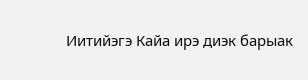Иитийэгэ Кайа ирэ диэк барыак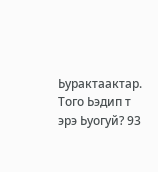Ьурактаактар. Того Ьэдип т эрэ Ьуогуй? 93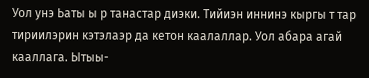Уол унэ Ьаты ы р танастар диэки. Тийиэн иннинэ кыргы т тар тириилэрин кэтэлаэр да кетон каалаллар. Уол абара агай кааллага. Ытыы-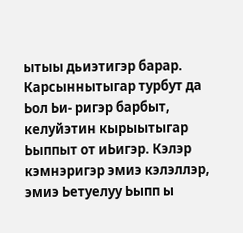ытыы дьиэтигэр барар. Карсыннытыгар турбут да Ьол Ьи- ригэр барбыт, келуйэтин кырыытыгар Ьыппыт от иЬигэр. Кэлэр кэмнэригэр эмиэ кэлэллэр, эмиэ Ьетуелуу Ьыпп ы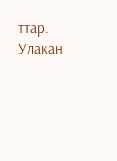ттар. Улакан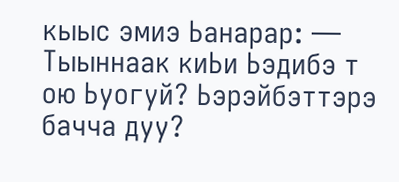кыыс эмиэ Ьанарар: — Тыыннаак киЬи Ьэдибэ т ою Ьуогуй? Ьэрэйбэттэрэ бачча дуу?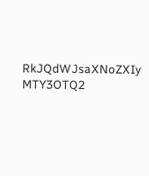RkJQdWJsaXNoZXIy MTY3OTQ2